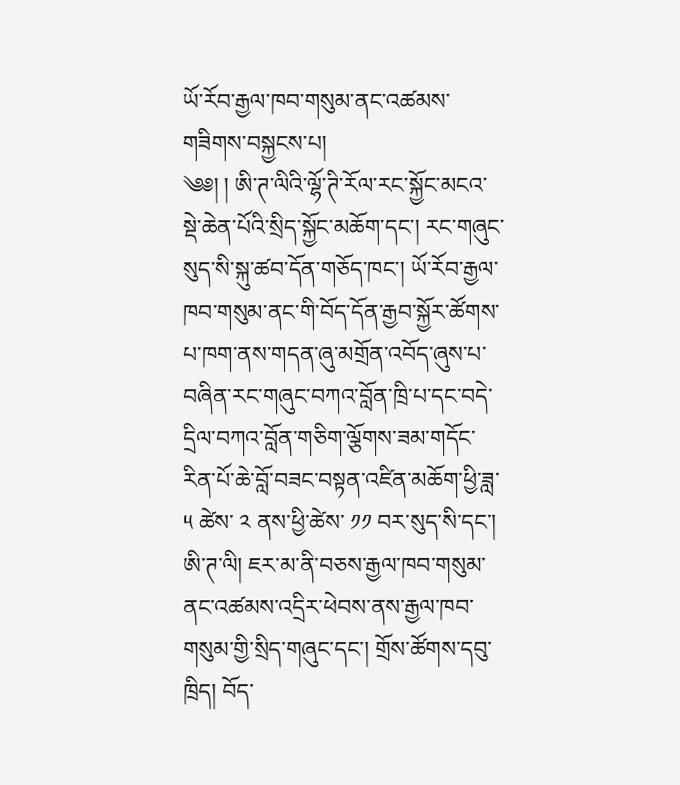ཡོ་རོབ་རྒྱལ་ཁབ་གསུམ་ནང་འཚམས་གཟིགས་བསྐྱངས་པ།
༄༅། ། ཨི་ཊ་ལིའི་ལྷོ་ཊི་རོལ་རང་སྐྱོང་མངའ་སྡེ་ཆེན་པོའི་སྲིད་སྐྱོང་མཆོག་དང་། རང་གཞུང་སུད་སི་སྐུ་ཚབ་དོན་གཅོད་ཁང་། ཡོ་རོབ་རྒྱལ་ཁབ་གསུམ་ནང་གི་བོད་དོན་རྒྱབ་སྐྱོར་ཚོགས་པ་ཁག་ནས་གདན་ཞུ་མགྲོན་འབོད་ཞུས་པ་བཞིན་རང་གཞུང་བཀའ་བློན་ཁྲི་པ་དང་བདེ་དྲིལ་བཀའ་བློན་གཅིག་ལྕོགས་ཟམ་གདོང་རིན་པོ་ཆེ་བློ་བཟང་བསྟན་འཛིན་མཆོག་ཕྱི་ཟླ་ ༥ ཚེས་ ༢ ནས་ཕྱི་ཚེས་ ༡༡ བར་སུད་སི་དང་། ཨི་ཊ་ལི། ཇར་མ་ནི་བཅས་རྒྱལ་ཁབ་གསུམ་ནང་འཚམས་འདྲིར་ཕེབས་ནས་རྒྱལ་ཁབ་གསུམ་གྱི་སྲིད་གཞུང་དང་། གྲོས་ཚོགས་དབུ་ཁྲིད། བོད་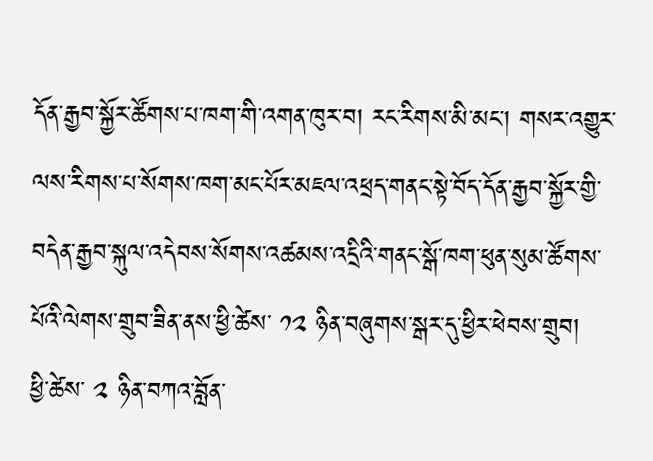དོན་རྒྱབ་སྐྱོར་ཚོགས་པ་ཁག་གི་འགན་ཁུར་བ། རང་རིགས་མི་མང་། གསར་འགྱུར་ལས་རིགས་པ་སོགས་ཁག་མང་པོར་མཇལ་འཕྲད་གནང་སྟེ་བོད་དོན་རྒྱབ་སྐྱོར་གྱི་བདེན་རྒྱབ་སྐུལ་འདེབས་སོགས་འཚམས་འདྲིའི་གནང་སྒོ་ཁག་ཕུན་སུམ་ཚོགས་པོའི་ལེགས་གྲུབ་ཟིན་ནས་ཕྱི་ཚེས་ ༡༢ ཉིན་བཞུགས་སྒར་དུ་ཕྱིར་ཕེབས་གྲུབ།
ཕྱི་ཚེས་ ༢ ཉིན་བཀའ་བློན་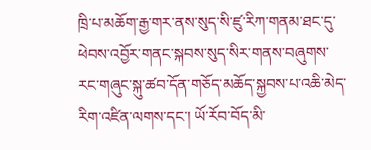ཁྲི་པ་མཆོག་རྒྱ་གར་ནས་སུད་སི་ཛུ་རིཀ་གནམ་ཐང་དུ་ཕེབས་འབྱོར་གནང་སྐབས་སུད་སིར་གནས་བཞུགས་རང་གཞུང་སྐུ་ཚབ་དོན་གཅོད་མཆོད་སྐྱབས་པ་འཆི་མེད་རིག་འཛིན་ལགས་དང་། ཡོ་རོབ་བོད་མི་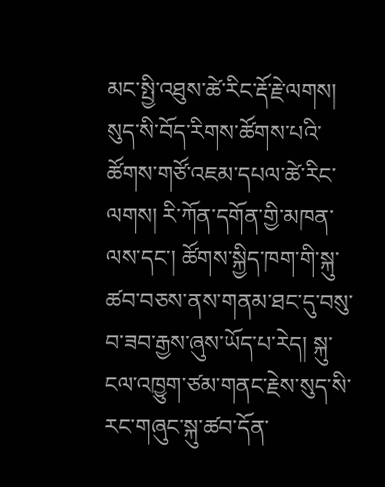མང་སྤྱི་འཐུས་ཚེ་རིང་རྡོ་རྗེ་ལགས། སུད་སི་བོད་རིགས་ཚོགས་པའི་ཚོགས་གཙོ་འཇམ་དཔལ་ཚེ་རིང་ལགས། རི་ཀོན་དགོན་གྱི་མཁན་ལས་དང་། ཚོགས་སྐྱིད་ཁག་གི་སྐུ་ཚབ་བཅས་ནས་གནམ་ཐང་དུ་བསུ་བ་ཟབ་རྒྱས་ཞུས་ཡོད་པ་རེད། སྐུ་ངལ་འཁྱུག་ཙམ་གནང་རྗེས་སུད་སི་རང་གཞུང་སྐུ་ཚབ་དོན་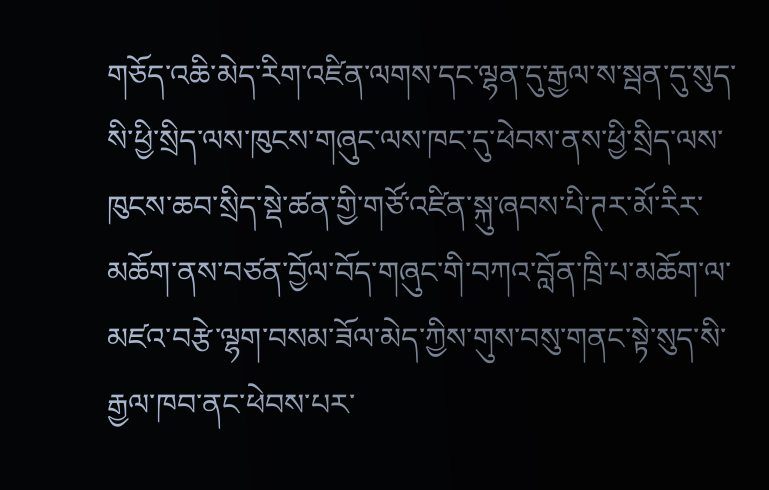གཅོད་འཆི་མེད་རིག་འཛིན་ལགས་དང་ལྷན་དུ་རྒྱལ་ས་སྦན་དུ་སུད་སི་ཕྱི་སྲིད་ལས་ཁུངས་གཞུང་ལས་ཁང་དུ་ཕེབས་ནས་ཕྱི་སྲིད་ལས་ཁུངས་ཆབ་སྲིད་སྡེ་ཚན་གྱི་གཙོ་འཛིན་སྐུ་ཞབས་པི་ཊར་མོ་རིར་མཆོག་ནས་བཙན་བྱོལ་བོད་གཞུང་གི་བཀའ་བློན་ཁྲི་པ་མཆོག་ལ་མཛའ་བརྩེ་ལྷག་བསམ་ཟོལ་མེད་ཀྱིས་གུས་བསུ་གནང་སྟེ་སུད་སི་རྒྱལ་ཁབ་ནང་ཕེབས་པར་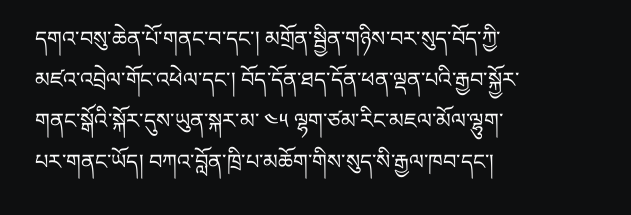དགའ་བསུ་ཆེན་པོ་གནང་བ་དང་། མགྲོན་སྦྱིན་གཉིས་བར་སུད་བོད་ཀྱི་མཛའ་འབྲེལ་གོང་འཕེལ་དང་། བོད་དོན་ཐད་དོན་ཕན་ལྡན་པའི་རྒྱབ་སྐྱོར་གནང་སྒོའི་སྐོར་དུས་ཡུན་སྐར་མ་ ༤༥ ལྷག་ཙམ་རིང་མཇལ་མོལ་ལྷུག་པར་གནང་ཡོད། བཀའ་བློན་ཁྲི་པ་མཆོག་གིས་སུད་སི་རྒྱལ་ཁབ་དང་།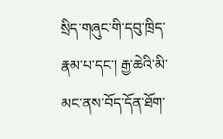སྲིད་གཞུང་གི་དབུ་ཁྲིད་རྣམ་པ་དང་། རྒྱ་ཆེའི་མི་མང་ནས་བོད་དོན་ཐོག་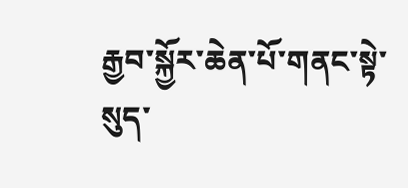རྒྱབ་སྐྱོར་ཆེན་པོ་གནང་སྟེ་སུད་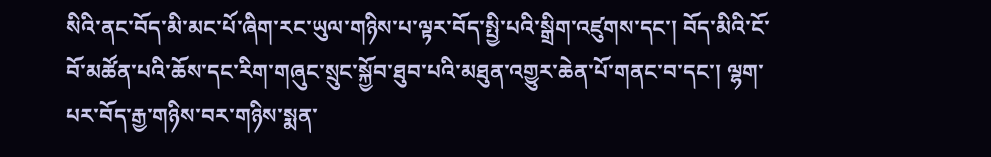སིའི་ནང་བོད་མི་མང་པོ་ཞིག་རང་ཡུལ་གཉིས་པ་ལྟར་བོད་སྤྱི་པའི་སྒྲིག་འཛུགས་དང་། བོད་མིའི་ངོ་བོ་མཚོན་པའི་ཆོས་དང་རིག་གཞུང་སྲུང་སྐྱོབ་ཐུབ་པའི་མཐུན་འགྱུར་ཆེན་པོ་གནང་བ་དང་། ལྷག་པར་བོད་རྒྱ་གཉིས་བར་གཉིས་སྨན་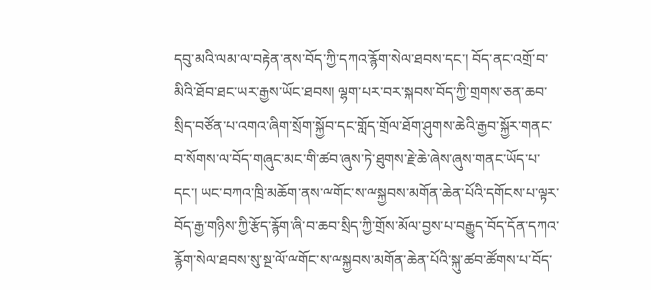དབུ་མའི་ལམ་ལ་བརྟེན་ནས་བོད་ཀྱི་དཀའ་རྙོག་སེལ་ཐབས་དང་། བོད་ནང་འགྲོ་བ་མིའི་ཐོབ་ཐང་ཡར་རྒྱས་ཡོང་ཐབས། ལྷག་པར་བར་སྐབས་བོད་ཀྱི་གྲགས་ཅན་ཆབ་སྲིད་བཙོན་པ་འགའ་ཞིག་སྲོག་སྐྱོབ་དང་གློད་གྲོལ་ཐོག་ཤུགས་ཆེའི་རྒྱབ་སྐྱོར་གནང་བ་སོགས་ལ་བོད་གཞུང་མང་གི་ཚབ་ཞུས་ཏེ་ཐུགས་རྗེ་ཆེ་ཞེས་ཞུས་གནང་ཡོད་པ་དང་། ཡང་བཀའ་ཁྲི་མཆོག་ནས་ྋགོང་ས་ྋསྐྱབས་མགོན་ཆེན་པོའི་དགོངས་པ་ལྟར་བོད་རྒྱ་གཉིས་ཀྱི་རྩོད་རྙོག་ཞི་བ་ཆབ་སྲིད་ཀྱི་གྲོས་མོལ་བྱས་པ་བརྒྱུད་བོད་དོན་དཀའ་རྙོག་སེལ་ཐབས་སུ་སྔ་ལོ་ྋགོང་ས་ྋསྐྱབས་མགོན་ཆེན་པོའི་སྐུ་ཚབ་ཚོགས་པ་བོད་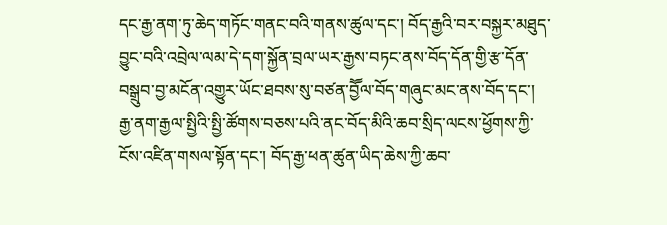དང་རྒྱ་ནག་ཏུ་ཆེད་གཏོང་གནང་བའི་གནས་ཚུལ་དང་། བོད་རྒྱའི་བར་བསྐྱར་མཐུད་བྱུང་བའི་འབྲེལ་ལམ་དེ་དག་སྐྱོན་བྲལ་ཡར་རྒྱས་བཏང་ནས་བོད་དོན་གྱི་རྩ་དོན་བསྒྲུབ་བྱ་མངོན་འགྱུར་ཡོང་ཐབས་སུ་བཙན་བྱཽལ་བོད་གཞུང་མང་ནས་བོད་དང་། རྒྱ་ནག་རྒྱལ་སྤྱིའི་སྤྱི་ཚོགས་བཅས་པའི་ནང་བོད་མིའི་ཆབ་སྲིད་ལངས་ཕྱོགས་ཀྱི་ངོས་འཛིན་གསལ་སྟོན་དང་། བོད་རྒྱ་ཕན་ཚུན་ཡིད་ཆེས་ཀྱི་ཆབ་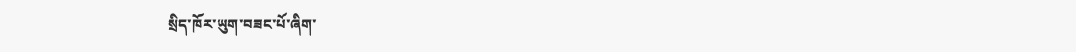སྲིད་ཁོར་ཡུག་བཟང་པོ་ཞིག་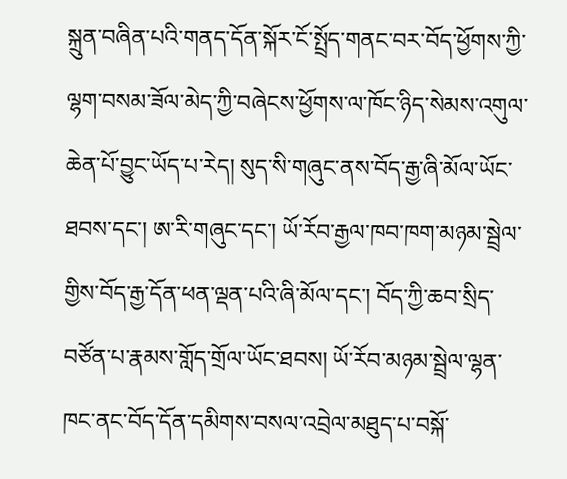སྐྲུན་བཞིན་པའི་གནད་དོན་སྐོར་ངོ་སྤྲོད་གནང་བར་བོད་ཕྱོགས་ཀྱི་ལྷག་བསམ་ཟོལ་མེད་ཀྱི་བཞེངས་ཕྱོགས་ལ་ཁོང་ཉིད་སེམས་འགུལ་ཆེན་པོ་བྱུང་ཡོད་པ་རེད། སུད་སི་གཞུང་ནས་བོད་རྒྱ་ཞི་མོལ་ཡོང་ཐབས་དང་། ཨ་རི་གཞུང་དང་། ཡོ་རོབ་རྒྱལ་ཁབ་ཁག་མཉམ་སྦྲེལ་གྱིས་བོད་རྒྱ་དོན་ཕན་ལྡན་པའི་ཞི་མོལ་དང་། བོད་ཀྱི་ཆབ་སྲིད་བཙོན་པ་རྣམས་གློད་གྲོལ་ཡོང་ཐབས། ཡོ་རོབ་མཉམ་སྦྲེལ་ལྷན་ཁང་ནང་བོད་དོན་དམིགས་བསལ་འབྲེལ་མཐུད་པ་བསྐོ་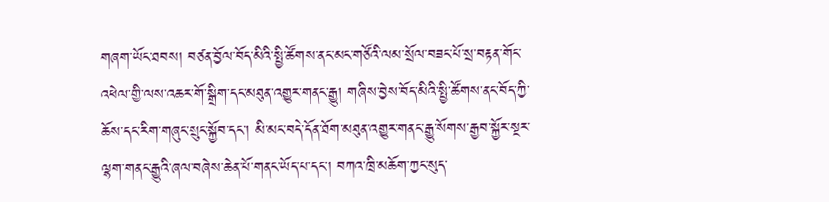གཞག་ཡོང་ཐབས། བཙན་བྱོལ་བོད་མིའི་སྤྱི་ཚོགས་ནང་མང་གཙོའི་ལམ་སྲོལ་བཟང་པོ་སྲ་བརྟན་གོང་འཕེལ་གྱི་ལས་འཆར་གོ་སྒྲིག་དང་མཐུན་འགྱུར་གནང་རྒྱུ། གཞིས་བྱེས་བོད་མིའི་སྤྱི་ཚོགས་ནང་བོད་ཀྱི་ཆོས་དང་རིག་གཞུང་སྲུང་སྐྱོབ་དང་། མི་མང་བདེ་དོན་ཐོག་མཐུན་འགྱུར་གནང་རྒྱུ་སོགས་རྒྱབ་སྐྱོར་སྔར་ལྷག་གནང་རྒྱུའི་ཞལ་བཞེས་ཆེན་པོ་གནང་ཡོད་པ་དང་། བཀའ་ཁྲི་མཆོག་ཀྱང་སུད་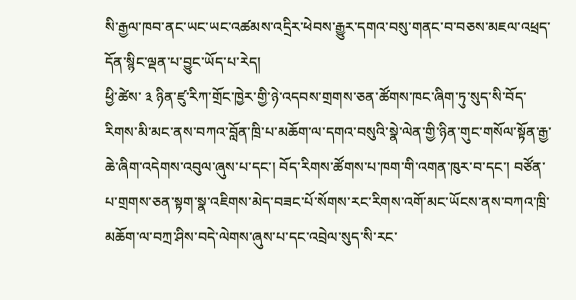སི་རྒྱལ་ཁབ་ནང་ཡང་ཡང་འཚམས་འདྲིར་ཕེབས་རྒྱུར་དགའ་བསུ་གནང་བ་བཅས་མཇལ་འཕྲད་དོན་སྙིང་ལྡན་པ་བྱུང་ཡོད་པ་རེད།
ཕྱི་ཚེས་ ༣ ཉིན་ཛུ་རིཀ་གྲོང་ཁྱེར་གྱི་ཉེ་འདབས་གྲགས་ཅན་ཚོགས་ཁང་ཞིག་ཏུ་སུད་སི་བོད་རིགས་མི་མང་ནས་བཀའ་བློན་ཁྲི་པ་མཆོག་ལ་དགའ་བསུའི་སྣེ་ལེན་གྱི་ཉིན་གུང་གསོལ་སྟོན་རྒྱ་ཆེ་ཞིག་འདེགས་འབུལ་ཞུས་པ་དང་། བོད་རིགས་ཚོགས་པ་ཁག་གི་འགན་ཁུར་བ་དང་། བཙོན་པ་གྲགས་ཅན་སྟག་སྣ་འཇིགས་མེད་བཟང་པོ་སོགས་རང་རིགས་འགོ་མང་ཡོངས་ནས་བཀའ་ཁྲི་མཆོག་ལ་བཀྲ་ཤིས་བདེ་ལེགས་ཞུས་པ་དང་འབྲེལ་སུད་སི་རང་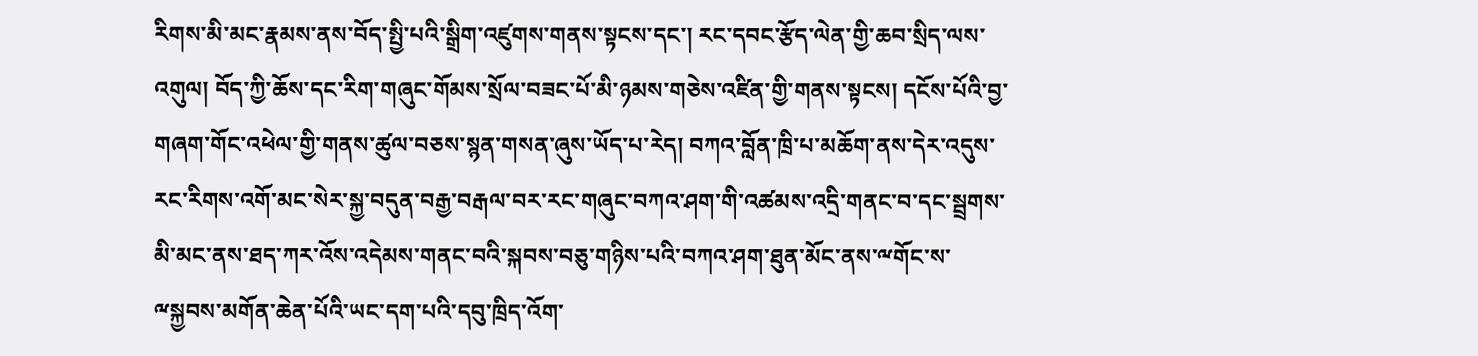རིགས་མི་མང་རྣམས་ནས་བོད་སྤྱི་པའི་སྒྲིག་འཛུགས་གནས་སྟངས་དང་། རང་དབང་རྩོད་ལེན་གྱི་ཆབ་སྲིད་ལས་འགུལ། བོད་ཀྱི་ཆོས་དང་རིག་གཞུང་གོམས་སྲོལ་བཟང་པོ་མི་ཉམས་གཅེས་འཛིན་གྱི་གནས་སྟངས། དངོས་པོའི་བྱ་གཞག་གོང་འཕེལ་གྱི་གནས་ཚུལ་བཅས་སྙན་གསན་ཞུས་ཡོད་པ་རེད། བཀའ་བློན་ཁྲི་པ་མཆོག་ནས་དེར་འདུས་རང་རིགས་འགོ་མང་སེར་སྐྱ་བདུན་བརྒྱ་བརྒལ་བར་རང་གཞུང་བཀའ་ཤག་གི་འཚམས་འདྲི་གནང་བ་དང་སྦྲགས་མི་མང་ནས་ཐད་ཀར་འོས་འདེམས་གནང་བའི་སྐབས་བཅུ་གཉིས་པའི་བཀའ་ཤག་ཐུན་མོང་ནས་ྋགོང་ས་ྋསྐྱབས་མགོན་ཆེན་པོའི་ཡང་དག་པའི་དབུ་ཁྲིད་འོག་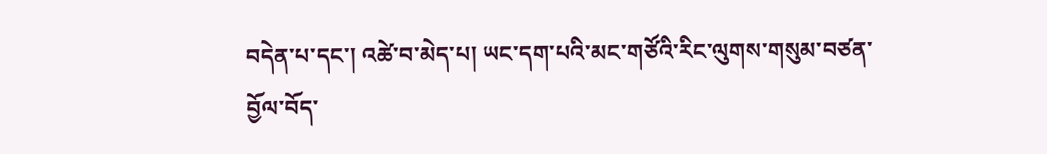བདེན་པ་དང་། འཚེ་བ་མེད་པ། ཡང་དག་པའི་མང་གཙོའི་རིང་ལུགས་གསུམ་བཙན་བྱོལ་བོད་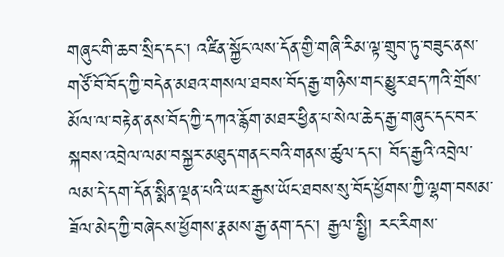གཞུང་གི་ཆབ་སྲིད་དང་། འཛིན་སྐྱོང་ལས་དོན་གྱི་གཞི་རིམ་ལྟ་གྲུབ་ཏུ་བཟུང་ནས་གཙོ་བོ་བོད་ཀྱི་བདེན་མཐའ་གསལ་ཐབས་བོད་རྒྱ་གཉིས་གང་མྱུར་ཐད་ཀའི་གྲོས་མོལ་ལ་བརྟེན་ནས་བོད་ཀྱི་དཀའ་རྙོག་མཐར་ཕྱིན་པ་སེལ་ཆེད་རྒྱ་གཞུང་དང་བར་སྐབས་འབྲེལ་ལམ་བསྐྱར་མཐུད་གནང་བའི་གནས་ཚུལ་དང་། བོད་རྒྱའི་འབྲེལ་ལམ་དེ་དག་དོན་སྨིན་ལྡན་པའི་ཡར་རྒྱས་ཡོང་ཐབས་སུ་བོད་ཕྱོགས་ཀྱི་ལྷག་བསམ་ཟོལ་མེད་ཀྱི་བཞེངས་ཕྱོགས་རྣམས་རྒྱ་ནག་དང་། རྒྱལ་སྤྱི། རང་རིགས་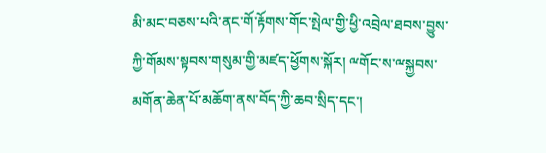མི་མང་བཅས་པའི་ནང་གོ་རྟོགས་གོང་སྤེལ་གྱི་ཕྱི་འབྲེལ་ཐབས་བྱུས་ཀྱི་གོམས་སྟབས་གསུམ་གྱི་མཛད་ཕྱོགས་སྐོར། ྋགོང་ས་ྋསྐྱབས་མགོན་ཆེན་པོ་མཆོག་ནས་བོད་ཀྱི་ཆབ་སྲིད་དང་།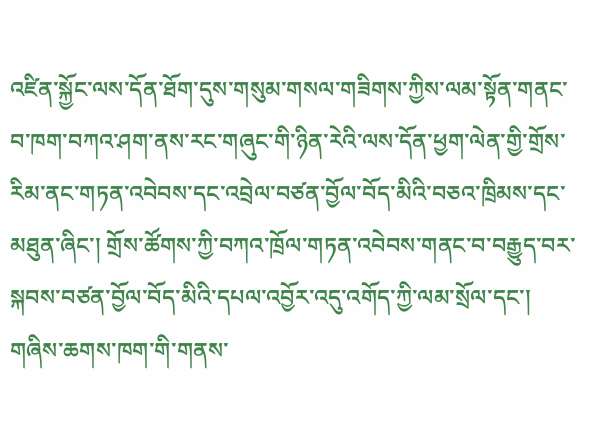འཛིན་སྐྱོང་ལས་དོན་ཐོག་དུས་གསུམ་གསལ་གཟིགས་ཀྱིས་ལམ་སྟོན་གནང་བ་ཁག་བཀའ་ཤག་ནས་རང་གཞུང་གི་ཉིན་རེའི་ལས་དོན་ཕྱག་ལེན་གྱི་གྲོས་རིམ་ནང་གཏན་འབེབས་དང་འབྲེལ་བཙན་བྱོལ་བོད་མིའི་བཅའ་ཁྲིམས་དང་མཐུན་ཞིང་། གྲོས་ཚོགས་ཀྱི་བཀའ་ཁྲོལ་གཏན་འབེབས་གནང་བ་བརྒྱུད་བར་སྐབས་བཙན་བྱོལ་བོད་མིའི་དཔལ་འབྱོར་འདུ་འགོད་ཀྱི་ལམ་སྲོལ་དང་། གཞིས་ཆགས་ཁག་གི་གནས་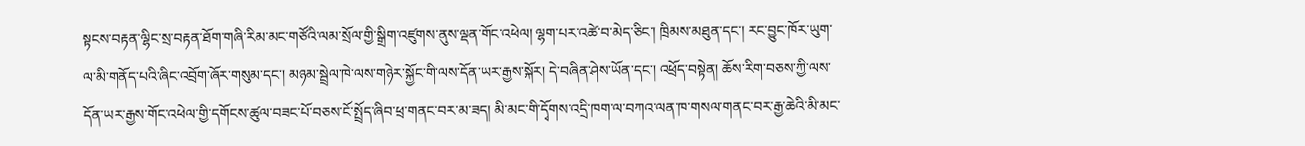སྟངས་བརྟན་ལྷིང་སྲ་བརྟན་ཐོག་གཞི་རིམ་མང་གཙོའི་ལམ་སྲོལ་གྱི་སྒྲིག་འཛུགས་ནུས་ལྡན་གོང་འཕེལ། ལྷག་པར་འཚེ་བ་མེད་ཅིང་། ཁྲིམས་མཐུན་དང་། རང་བྱུང་ཁོར་ཡུག་ལ་མི་གནོད་པའི་ཞིང་འབྲོག་ཞོར་གསུམ་དང་། མཉམ་སྦྲེལ་ཁེ་ལས་གཉེར་སྐྱོང་གི་ལས་དོན་ཡར་རྒྱས་སྐོར། དེ་བཞིན་ཤེས་ཡོན་དང་། འཕྲོད་བསྟེན། ཆོས་རིག་བཅས་ཀྱི་ལས་དོན་ཡར་རྒྱས་གོང་འཕེལ་གྱི་དགོངས་ཚུལ་བཟང་པོ་བཅས་ངོ་སྤྲོད་ཞིབ་ཕྲ་གནང་བར་མ་ཟད། མི་མང་གི་དྭོགས་འདྲི་ཁག་ལ་བཀའ་ལན་ཁ་གསལ་གནང་བར་རྒྱ་ཆེའི་མི་མང་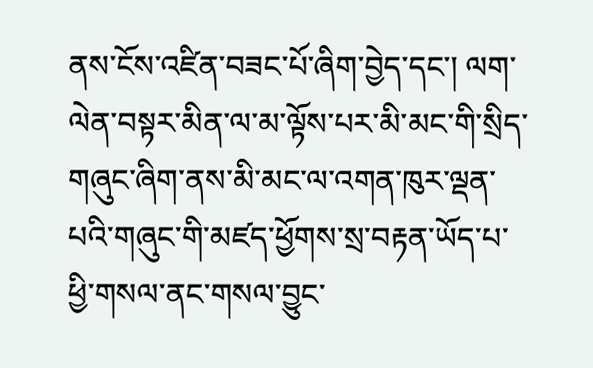ནས་ངོས་འཛིན་བཟང་པོ་ཞིག་བྱེད་དང་། ལག་ལེན་བསྟར་མིན་ལ་མ་ལྟོས་པར་མི་མང་གི་སྲིད་གཞུང་ཞིག་ནས་མི་མང་ལ་འགན་ཁུར་ལྡན་པའི་གཞུང་གི་མཛད་ཕྱོགས་སྲ་བརྟན་ཡོད་པ་ཕྱི་གསལ་ནང་གསལ་བྱུང་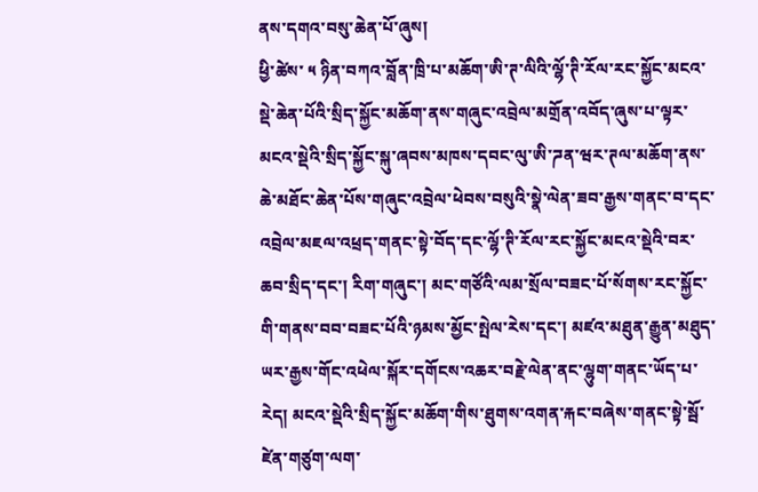ནས་དགའ་བསུ་ཆེན་པོ་ཞུས།
ཕྱི་ཚེས་ ༥ ཉིན་བཀའ་བློན་ཁྲི་པ་མཆོག་ཨི་ཊ་ལིའི་ལྷོ་ཊི་རོལ་རང་སྐྱོང་མངའ་སྡེ་ཆེན་པོའི་སྲིད་སྐྱོང་མཆོག་ནས་གཞུང་འབྲེལ་མགྲོན་འབོད་ཞུས་པ་ལྟར་མངའ་སྡེའི་སྲིད་སྐྱོང་སྐུ་ཞབས་མཁས་དབང་ལུ་ཨི་ཌན་ཝར་ཊལ་མཆོག་ནས་ཆེ་མཐོང་ཆེན་པོས་གཞུང་འབྲེལ་ཕེབས་བསུའི་སྣེ་ལེན་ཟབ་རྒྱས་གནང་བ་དང་འབྲེལ་མཇལ་འཕྲད་གནང་སྟེ་བོད་དང་ལྷོ་ཊི་རོལ་རང་སྐྱོང་མངའ་སྡེའི་བར་ཆབ་སྲིད་དང་། རིག་གཞུང་། མང་གཙོའི་ལམ་སྲོལ་བཟང་པོ་སོགས་རང་སྐྱོང་གི་གནས་བབ་བཟང་པོའི་ཉམས་མྱོང་སྤེལ་རེས་དང་། མཛའ་མཐུན་རྒྱུན་མཐུད་ཡར་རྒྱས་གོང་འཕེལ་སྐོར་དགོངས་འཆར་བརྗེ་ལེན་ནང་ལྷུག་གནང་ཡོད་པ་རེད། མངའ་སྡེའི་སྲིད་སྐྱོང་མཆོག་གིས་ཐུགས་འགན་རྐང་བཞེས་གནང་སྟེ་སྦོ་ཛེན་གཙུག་ལག་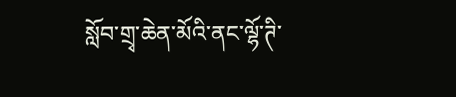སློབ་གྲྭ་ཆེན་མོའི་ནང་ལྷོ་ཊི་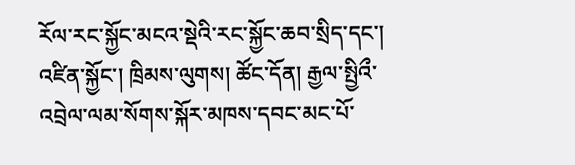རོལ་རང་སྐྱོང་མངའ་སྡེའི་རང་སྐྱོང་ཆབ་སྲིད་དང་། འཛིན་སྐྱོང་། ཁྲིམས་ལུགས། ཚོང་དོན། རྒྱལ་སྤྱིའྀ་འབྲེལ་ལམ་སོགས་སྐོར་མཁས་དབང་མང་པོ་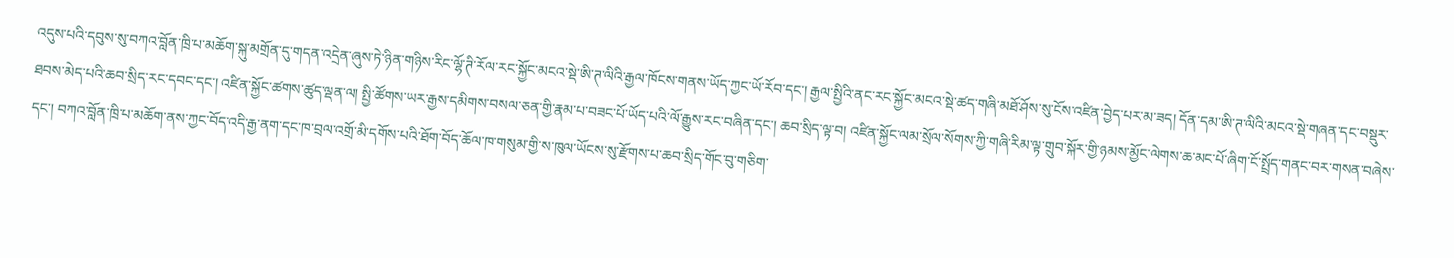འདུས་པའི་དབུས་སུ་བཀའ་བློན་ཁྲི་པ་མཆོག་སྐུ་མགྲོན་དུ་གདན་འདྲེན་ཞུས་ཏེ་ཉིན་གཉིས་རིང་ལྷོ་ཊི་རོལ་རང་སྐྱོང་མངའ་སྡེ་ཨི་ཊ་ལིའི་རྒྱལ་ཁོངས་གནས་ཡོད་ཀྱང་ཡོ་རོབ་དང་། རྒྱལ་སྤྱིའི་ནང་རང་སྐྱོང་མངའ་སྡེ་ཚད་གཞི་མཐོ་ཤོས་སུ་ངོས་འཛིན་བྱེད་པར་མ་ཟད། དོན་དམ་ཨི་ཊ་ལིའི་མངའ་སྡེ་གཞན་དང་བསྡུར་ཐབས་མེད་པའི་ཆབ་སྲིད་རང་དབང་དང་། འཛིན་སྐྱོང་ཚགས་ཚུད་ལྡན་ལ། སྤྱི་ཚོགས་ཡར་རྒྱས་དམིགས་བསལ་ཅན་གྱི་རྣམ་པ་བཟང་པོ་ཡོད་པའི་ལོ་རྒྱུས་རང་བཞིན་དང་། ཆབ་སྲིད་ལྟ་བ། འཛིན་སྐྱོང་ལམ་སྲོལ་སོགས་ཀྱི་གཞི་རིམ་ལྟ་གྲུབ་སྐོར་གྱི་ཉམས་མྱོང་ལེགས་ཆ་མང་པོ་ཞིག་ངོ་སྤྲོད་གནང་བར་གསན་བཞེས་དང་། བཀའ་བློན་ཁྲི་པ་མཆོག་ནས་ཀྱང་བོད་འདི་རྒྱ་ནག་དང་ཁ་བྲལ་འགྲོ་མི་དགོས་པའི་ཐོག་བོད་ཆོལ་ཁ་གསུམ་གྱི་ས་ཁུལ་ཡོངས་སུ་རྫོགས་པ་ཆབ་སྲིད་གོང་བུ་གཅིག་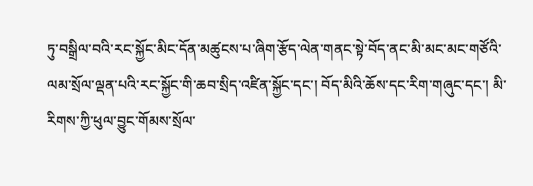ཏུ་བསྒྲིལ་བའི་རང་སྐྱོང་མིང་དོན་མཚུངས་པ་ཞིག་རྩོད་ལེན་གནང་སྟེ་བོད་ནང་མི་མང་མང་གཙོའི་ལམ་སྲོལ་ལྡན་པའི་རང་སྐྱོང་གི་ཆབ་སྲིད་འཛིན་སྐྱོང་དང་། བོད་མིའི་ཆོས་དང་རིག་གཞུང་དང་། མི་རིགས་ཀྱི་ཕུལ་བྱུང་གོམས་སྲོལ་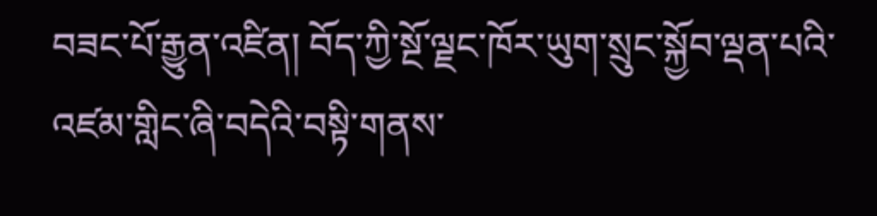བཟང་པོ་རྒྱུན་འཛིན། བོད་ཀྱི་སྔོ་ལྗང་ཁོར་ཡུག་སྲུང་སྐྱོབ་ལྡན་པའི་འཛམ་གླིང་ཞི་བདེའི་བསྟི་གནས་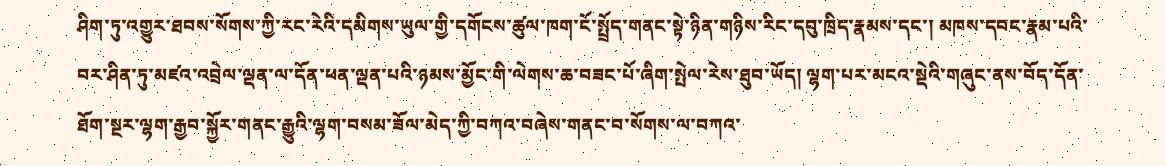ཤིག་ཏུ་འགྱུར་ཐབས་སོགས་ཀྱི་རང་རེའི་དམིགས་ཡུལ་གྱི་དགོངས་ཚུལ་ཁག་ངོ་སྤྲོད་གནང་སྟེ་ཉིན་གཉིས་རིང་དབུ་ཁྲིད་རྣམས་དང་། མཁས་དབང་རྣམ་པའི་བར་ཤིན་ཏུ་མཛའ་འབྲེལ་ལྡན་ལ་དོན་ཕན་ལྡན་པའི་ཉམས་མྱོང་གི་ལེགས་ཆ་བཟང་པོ་ཞིག་སྤེལ་རེས་ཐུབ་ཡོད། ལྷག་པར་མངའ་སྡེའི་གཞུང་ནས་བོད་དོན་ཐོག་སྔར་ལྷག་རྒྱབ་སྐྱོར་གནང་རྒྱུའི་ལྷག་བསམ་ཟོལ་མེད་ཀྱི་བཀའ་བཞེས་གནང་བ་སོགས་ལ་བཀའ་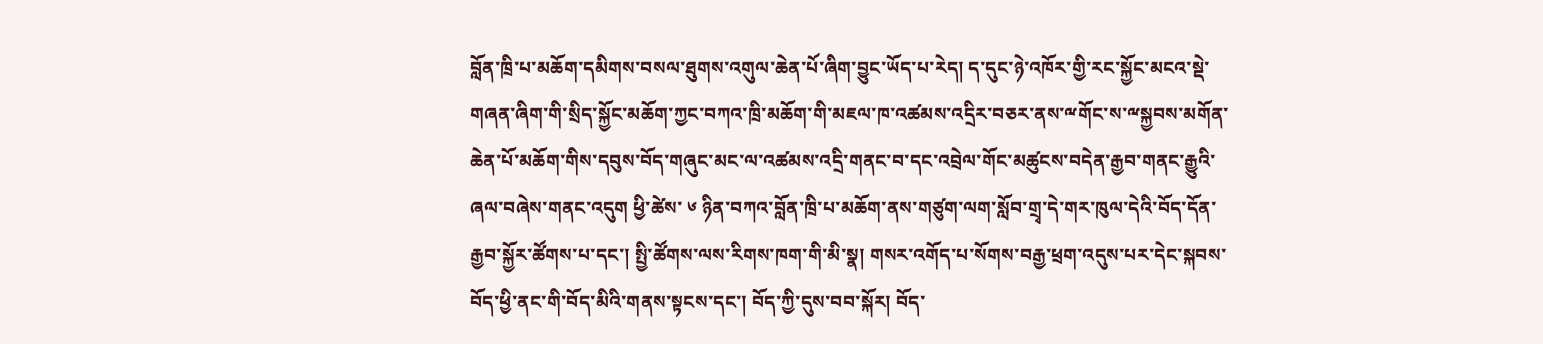བློན་ཁྲི་པ་མཆོག་དམིགས་བསལ་ཐུགས་འགུལ་ཆེན་པོ་ཞིག་བྱུང་ཡོད་པ་རེད། ད་དུང་ཉེ་འཁོར་གྱི་རང་སྐྱོང་མངའ་སྡེ་གཞན་ཞིག་གི་སྲིད་སྐྱོང་མཆོག་ཀྱང་བཀའ་ཁྲི་མཆོག་གི་མཇལ་ཁ་འཚམས་འདྲིར་བཅར་ནས་ྋགོང་ས་ྋསྐྱབས་མགོན་ཆེན་པོ་མཆོག་གིས་དབུས་བོད་གཞུང་མང་ལ་འཚམས་འདྲི་གནང་བ་དང་འབྲེལ་གོང་མཚུངས་བདེན་རྒྱབ་གནང་རྒྱུའི་ཞལ་བཞེས་གནང་འདུག ཕྱི་ཚེས་ ༦ ཉིན་བཀའ་བློན་ཁྲི་པ་མཆོག་ནས་གཙུག་ལག་སློབ་གྲྭ་དེ་གར་ཁུལ་དེའི་བོད་དོན་རྒྱབ་སྐྱོར་ཚོགས་པ་དང་། སྤྱི་ཚོགས་ལས་རིགས་ཁག་གི་མི་སྣ། གསར་འགོད་པ་སོགས་བརྒྱ་ཕྲག་འདུས་པར་དེང་སྐབས་བོད་ཕྱི་ནང་གི་བོད་མིའི་གནས་སྟངས་དང་། བོད་ཀྱི་དུས་བབ་སྐོར། བོད་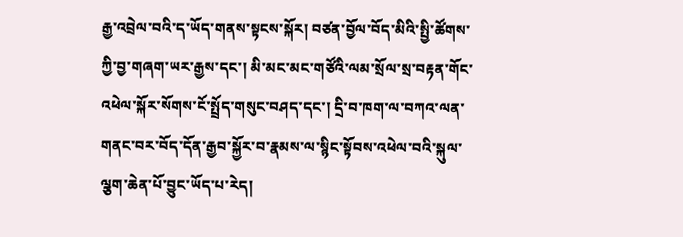རྒྱ་འབྲེལ་བའི་ད་ཡོད་གནས་སྟངས་སྐོར། བཙན་བྱོལ་བོད་མིའི་སྤྱི་ཚོགས་ཀྱི་བྱ་གཞག་ཡར་རྒྱས་དང་། མི་མང་མང་གཙོའི་ལམ་སྲོལ་སྲ་བརྟན་གོང་འཕེལ་སྐོར་སོགས་ངོ་སྤྲོད་གསུང་བཤད་དང་། དྲི་བ་ཁག་ལ་བཀའ་ལན་གནང་བར་བོད་དོན་རྒྱབ་སྐྱོར་བ་རྣམས་ལ་སྙིང་སྟོབས་འཕེལ་བའི་སྐུལ་ལྕག་ཆེན་པོ་བྱུང་ཡོད་པ་རེད།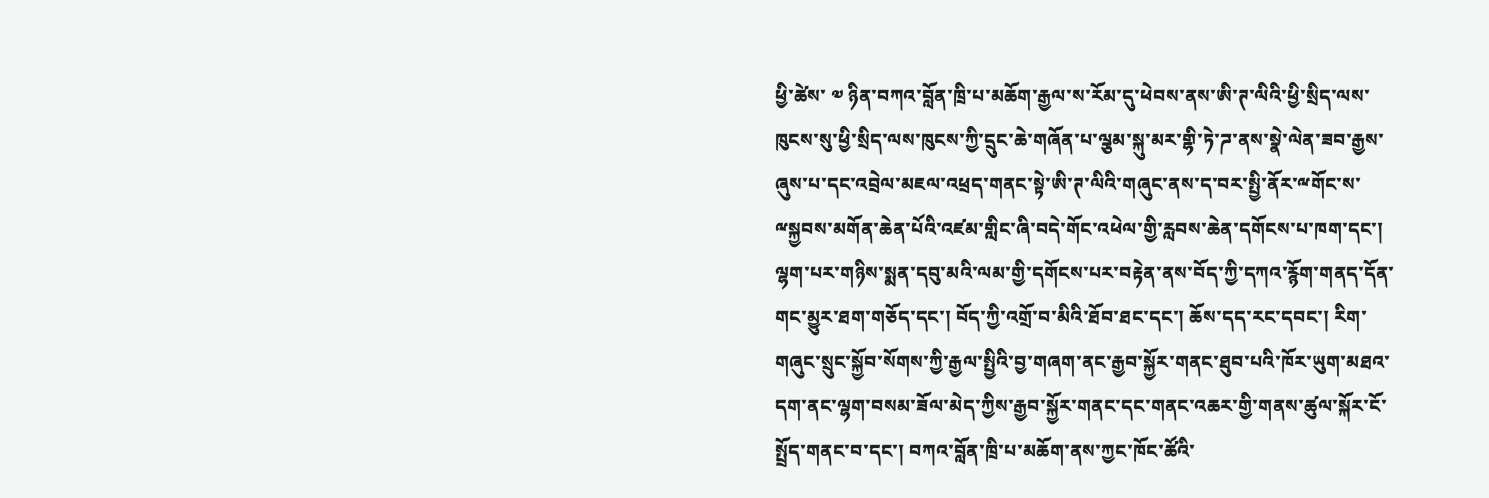ཕྱི་ཚེས་ ༧ ཉིན་བཀའ་བློན་ཁྲི་པ་མཆོག་རྒྱལ་ས་རོམ་དུ་ཕེབས་ནས་ཨི་ཊ་ལིའི་ཕྱི་སྲིད་ལས་ཁུངས་སུ་ཕྱི་སྲིད་ལས་ཁུངས་ཀྱི་དྲུང་ཆེ་གཞོན་པ་ལྕམ་སྐུ་མར་གྷི་ཏེ་ཌ་ནས་སྣེ་ལེན་ཟབ་རྒྱས་ཞུས་པ་དང་འབྲེལ་མཇལ་འཕྲད་གནང་སྟེ་ཨི་ཊ་ལིའི་གཞུང་ནས་ད་བར་སྤྱི་ནོར་ྋགོང་ས་ྋསྐྱབས་མགོན་ཆེན་པོའི་འཛམ་གླིང་ཞི་བདེ་གོང་འཕེལ་གྱི་རླབས་ཆེན་དགོངས་པ་ཁག་དང་། ལྷག་པར་གཉིས་སྨན་དབུ་མའི་ལམ་གྱི་དགོངས་པར་བརྟེན་ནས་བོད་ཀྱི་དཀའ་རྙོག་གནད་དོན་གང་མྱུར་ཐག་གཅོད་དང་། བོད་ཀྱི་འགྲོ་བ་མིའི་ཐོབ་ཐང་དང་། ཆོས་དད་རང་དབང་། རིག་གཞུང་སྲུང་སྐྱོབ་སོགས་ཀྱི་རྒྱལ་སྤྱིའི་བྱ་གཞག་ནང་རྒྱབ་སྐྱོར་གནང་ཐུབ་པའི་ཁོར་ཡུག་མཐའ་དག་ནང་ལྷག་བསམ་ཟོལ་མེད་ཀྱིས་རྒྱབ་སྐྱོར་གནང་དང་གནང་འཆར་གྱི་གནས་ཚུལ་སྐོར་ངོ་སྤྲོད་གནང་བ་དང་། བཀའ་བློན་ཁྲི་པ་མཆོག་ནས་ཀྱང་ཁོང་ཚོའི་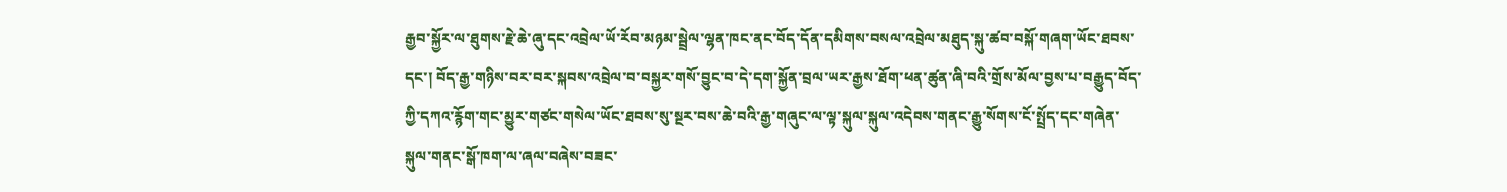རྒྱབ་སྐྱོར་ལ་ཐུགས་རྗེ་ཆེ་ཞུ་དང་འབྲེལ་ཡོ་རོབ་མཉམ་སྦྲེལ་ལྷན་ཁང་ནང་བོད་དོན་དམིགས་བསལ་འབྲེལ་མཐུད་སྐུ་ཚབ་བསྐོ་གཞག་ཡོང་ཐབས་དང་། བོད་རྒྱ་གཉིས་བར་བར་སྐབས་འབྲེལ་བ་བསྐྱར་གསོ་བྱུང་བ་དེ་དག་སྐྱོན་བྲལ་ཡར་རྒྱས་ཐོག་ཕན་ཚུན་ཞི་བའི་གྲོས་མོལ་བྱས་པ་བརྒྱུད་བོད་ཀྱི་དཀའ་རྙོག་གང་མྱུར་གཙང་གསེལ་ཡོང་ཐབས་སུ་སྔར་བས་ཆེ་བའི་རྒྱ་གཞུང་ལ་ལྟ་སྐུལ་སྐུལ་འདེབས་གནང་རྒྱུ་སོགས་ངོ་སྤྲོད་དང་གཞེན་སྐུལ་གནང་སྒོ་ཁག་ལ་ཞལ་བཞེས་བཟང་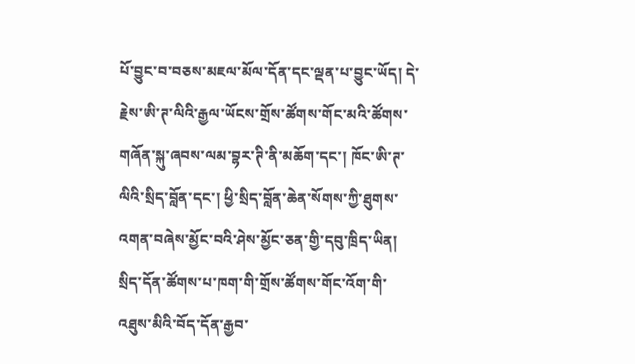པོ་བྱུང་བ་བཅས་མཇལ་མོལ་དོན་དང་ལྡན་པ་བྱུང་ཡོད། དེ་རྗེས་ཨི་ཊ་ལིའི་རྒྱལ་ཡོངས་གྲོས་ཚོགས་གོང་མའི་ཚོགས་གཞོན་སྐུ་ཞབས་ལམ་བྷར་ཊི་ནི་མཆོག་དང་། ཁོང་ཨི་ཊ་ལིའི་སྲིད་བློན་དང་། ཕྱི་སྲིད་བློན་ཆེན་སོགས་ཀྱི་ཐུགས་འགན་བཞེས་མྱོང་བའི་ཤེས་མྱོང་ཅན་གྱི་དབུ་ཁྲིད་ཡིན། སྲིད་དོན་ཚོགས་པ་ཁག་གི་གྲོས་ཚོགས་གོང་འོག་གི་འཐུས་མིའི་བོད་དོན་རྒྱབ་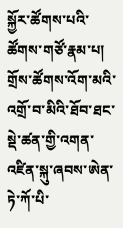སྐྱོར་ཚོགས་པའི་ཚོགས་གཙོ་རྣམ་པ། གྲོས་ཚོགས་འོག་མའི་འགྲོ་བ་མིའི་ཐོབ་ཐང་སྡེ་ཚན་གྱི་འགན་འཛིན་སྐུ་ཞབས་ཨེན་ཏེ་ཀོ་པི་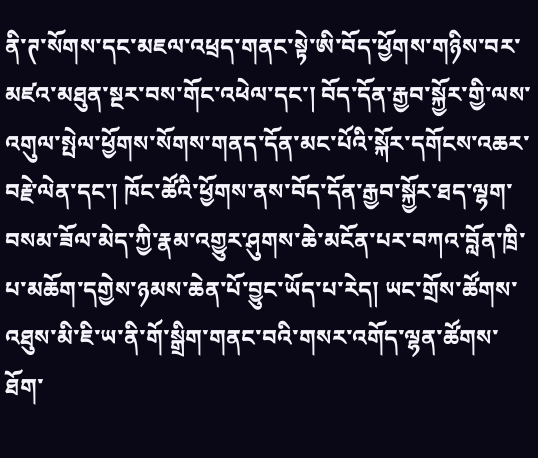ནི་ཊ་སོགས་དང་མཇལ་འཕྲད་གནང་སྟེ་ཨི་བོད་ཕྱོགས་གཉིས་བར་མཛའ་མཐུན་སྔར་བས་གོང་འཕེལ་དང་། བོད་དོན་རྒྱབ་སྐྱོར་གྱི་ལས་འགུལ་སྤེལ་ཕྱོགས་སོགས་གནད་དོན་མང་པོའི་སྐོར་དགོངས་འཆར་བརྗེ་ལེན་དང་། ཁོང་ཚོའི་ཕྱོགས་ནས་བོད་དོན་རྒྱབ་སྐྱོར་ཐད་ལྷག་བསམ་ཟོལ་མེད་ཀྱི་རྣམ་འགྱུར་ཤུགས་ཆེ་མངོན་པར་བཀའ་བློན་ཁྲི་པ་མཆོག་དགྱེས་ཉམས་ཆེན་པོ་བྱུང་ཡོད་པ་རེད། ཡང་གྲོས་ཚོགས་འཐུས་མི་ཇི་ཡ་ནི་གོ་སྒྲིག་གནང་བའི་གསར་འགོད་ལྷན་ཚོགས་ཐོག་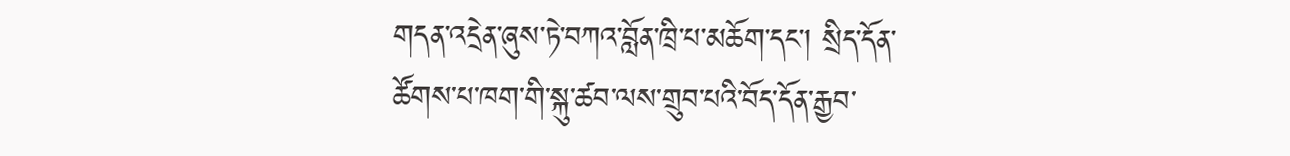གདན་འདྲེན་ཞུས་ཏེ་བཀའ་བློན་ཁྲི་པ་མཆོག་དང་། སྲིད་དོན་ཚོགས་པ་ཁག་གི་སྐུ་ཚབ་ལས་གྲུབ་པའི་བོད་དོན་རྒྱབ་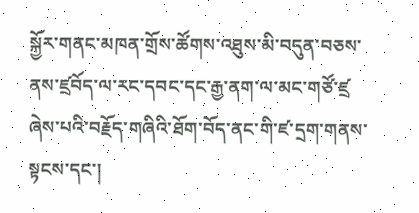སྐྱོར་གནང་མཁན་གྲོས་ཚོགས་འཐུས་མི་བདུན་བཅས་ནས་ཛྲབོད་ལ་རང་དབང་དང་རྒྱ་ནག་ལ་མང་གཙོ་ཛྲ ཞེས་པའི་བརྗོད་གཞིའི་ཐོག་བོད་ནང་གི་ཛ་དྲག་གནས་སྟངས་དང་།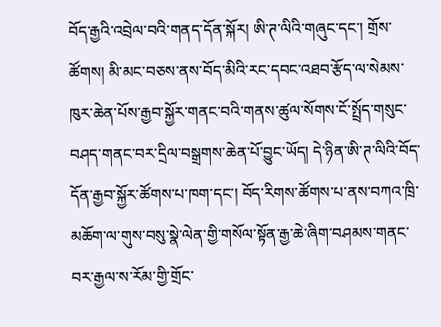བོད་རྒྱའི་འབྲེལ་བའི་གནད་དོན་སྐོར། ཨི་ཊ་ལིའི་གཞུང་དང་། གྲོས་ཚོགས། མི་མང་བཅས་ནས་བོད་མིའི་རང་དབང་འཐབ་རྩོད་ལ་སེམས་ཁུར་ཆེན་པོས་རྒྱབ་སྐྱོར་གནང་བའི་གནས་ཚུལ་སོགས་ངོ་སྤྲོད་གསུང་བཤད་གནང་བར་དྲིལ་བསྒྲགས་ཆེན་པོ་བྱུང་ཡོད། དེ་ཉིན་ཨི་ཊ་ལིའི་བོད་དོན་རྒྱབ་སྐྱོར་ཚོགས་པ་ཁག་དང་། བོད་རིགས་ཚོགས་པ་ནས་བཀའ་ཁྲི་མཆོག་ལ་གུས་བསུ་སྣེ་ལེན་གྱི་གསོལ་སྟོན་རྒྱ་ཆེ་ཞིག་བཤམས་གནང་བར་རྒྱལ་ས་རོམ་གྱི་གྲོང་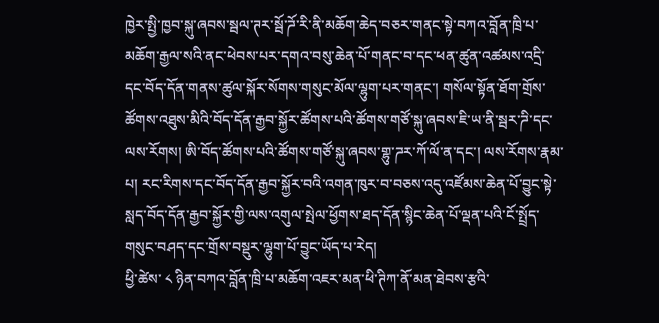ཁྱེར་སྤྱི་ཁྱབ་སྐུ་ཞབས་སྦལ་ཊར་སྦོ་ཌོ་རི་ནི་མཆོག་ཆེད་བཅར་གནང་སྟེ་བཀའ་བློན་ཁྲི་པ་མཆོག་རྒྱལ་སའི་ནང་ཕེབས་པར་དགའ་བསུ་ཆེན་པོ་གནང་བ་དང་ཕན་ཚུན་འཚམས་འདྲི་དང་བོད་དོན་གནས་ཚུལ་སྐོར་སོགས་གསུང་མོལ་ལྷུག་པར་གནང་། གསོལ་སྟོན་ཐོག་གྲོས་ཚོགས་འཐུས་མིའི་བོད་དོན་རྒྱབ་སྐྱོར་ཚོགས་པའི་ཚོགས་གཙོ་སྐུ་ཞབས་ཇི་ཡ་ནི་སྦར་ཌི་དང་ལས་རོགས། ཨི་བོད་ཚོགས་པའི་ཚོགས་གཙོ་སྐུ་ཞབས་གྷུ་ཌར་ཀོ་ལོ་ན་དང་། ལས་རོགས་རྣམ་པ། རང་རིགས་དང་བོད་དོན་རྒྱབ་སྐྱོར་བའི་འགན་ཁུར་བ་བཅས་འདུ་འཛོམས་ཆེན་པོ་བྱུང་སྟེ་སླད་བོད་དོན་རྒྱབ་སྐྱོར་གྱི་ལས་འགུལ་སྤེལ་ཕྱོགས་ཐད་དོན་སྙིང་ཆེན་པོ་ལྡན་པའི་ངོ་སྤྲོད་གསུང་བཤད་དང་གྲོས་བསྡུར་ལྷུག་པོ་བྱུང་ཡོད་པ་རེད།
ཕྱི་ཚེས་ ༨ ཉིན་བཀའ་བློན་ཁྲི་པ་མཆོག་འཇར་མན་ཕི་ཊིཀ་ནོ་མན་ཐེབས་རྩའི་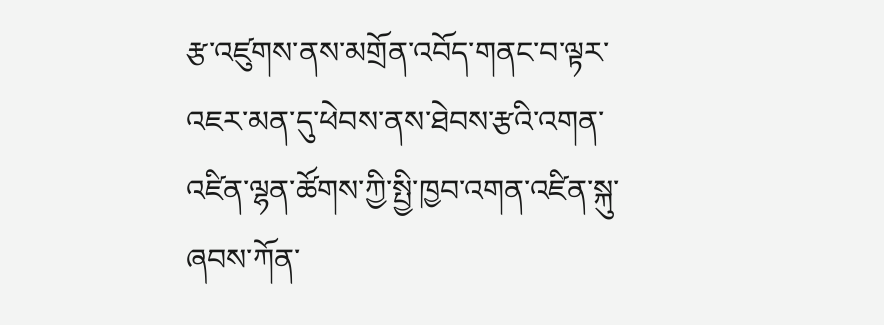རྩ་འཛུགས་ནས་མགྲོན་འབོད་གནང་བ་ལྟར་འཇར་མན་དུ་ཕེབས་ནས་ཐེབས་རྩའི་འགན་འཛིན་ལྷན་ཚོགས་ཀྱི་སྤྱི་ཁྱབ་འགན་འཛིན་སྐུ་ཞབས་ཀོན་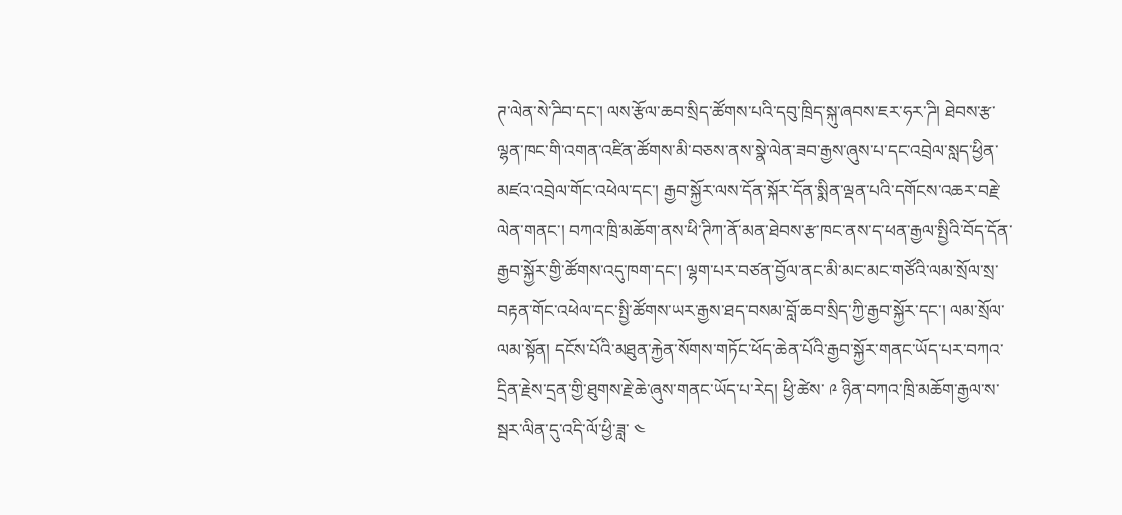ཊ་ལེན་སེ་ཌིབ་དང་། ལས་རྩོལ་ཆབ་སྲིད་ཚོགས་པའི་དབུ་ཁྲིད་སྐུ་ཞབས་ཇར་ཧར་ཌི། ཐེབས་རྩ་ལྷན་ཁང་གི་འགན་འཛིན་ཚོགས་མི་བཅས་ནས་སྣེ་ལེན་ཟབ་རྒྱས་ཞུས་པ་དང་འབྲེལ་སླད་ཕྱིན་མཛའ་འབྲེལ་གོང་འཕེལ་དང་། རྒྱབ་སྐྱོར་ལས་དོན་སྐོར་དོན་སྨིན་ལྡན་པའི་དགོངས་འཆར་བརྗེ་ལེན་གནང་། བཀའ་ཁྲི་མཆོག་ནས་ཕི་ཊིཀ་ནོ་མན་ཐེབས་རྩ་ཁང་ནས་ད་ཕན་རྒྱལ་སྤྱིའི་བོད་དོན་རྒྱབ་སྐྱོར་གྱི་ཚོགས་འདུ་ཁག་དང་། ལྷག་པར་བཙན་བྱོལ་ནང་མི་མང་མང་གཙོའི་ལམ་སྲོལ་སྲ་བརྟན་གོང་འཕེལ་དང་སྤྱི་ཚོགས་ཡར་རྒྱས་ཐད་བསམ་བློ་ཆབ་སྲིད་ཀྱི་རྒྱབ་སྐྱོར་དང་། ལམ་སྲོལ་ལམ་སྟོན། དངོས་པོའི་མཐུན་རྐྱེན་སོགས་གཏོང་ཕོད་ཆེན་པོའི་རྒྱབ་སྐྱོར་གནང་ཡོད་པར་བཀའ་དྲིན་རྗེས་དྲན་གྱི་ཐུགས་རྗེ་ཆེ་ཞུས་གནང་ཡོད་པ་རེད། ཕྱི་ཚེས་ ༩ ཉིན་བཀའ་ཁྲི་མཆོག་རྒྱལ་ས་སྦར་ལིན་དུ་འདི་ལོ་ཕྱི་ཟླ་ ༤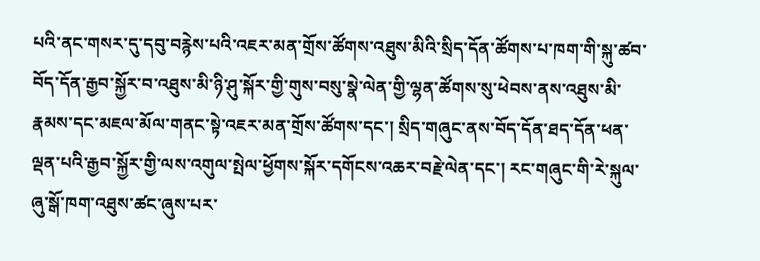པའི་ནང་གསར་དུ་དབུ་བརྙེས་པའི་འཇར་མན་གྲོས་ཚོགས་འཐུས་མིའི་སྲིད་དོན་ཚོགས་པ་ཁག་གི་སྐུ་ཚབ་བོད་དོན་རྒྱབ་སྐྱོར་བ་འཐུས་མི་ཉི་ཤུ་སྐོར་གྱི་གུས་བསུ་སྣེ་ལེན་གྱི་ལྷན་ཚོགས་སུ་ཕེབས་ནས་འཐུས་མི་རྣམས་དང་མཇལ་མོལ་གནང་སྟེ་འཇར་མན་གྲོས་ཚོགས་དང་། སྲིད་གཞུང་ནས་བོད་དོན་ཐད་དོན་ཕན་ལྡན་པའི་རྒྱབ་སྐྱོར་གྱི་ལས་འགུལ་སྤེལ་ཕྱོགས་སྐོར་དགོངས་འཆར་བརྗེ་ལེན་དང་། རང་གཞུང་གི་རེ་སྐུལ་ཞུ་སྒོ་ཁག་འཐུས་ཚང་ཞུས་པར་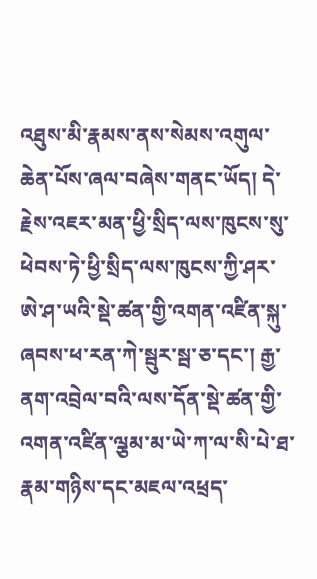འཐུས་མི་རྣམས་ནས་སེམས་འགུལ་ཆེན་པོས་ཞལ་བཞེས་གནང་ཡོད། དེ་རྗེས་འཇར་མན་ཕྱི་སྲིད་ལས་ཁུངས་སུ་ཕེབས་ཏེ་ཕྱི་སྲིད་ལས་ཁུངས་ཀྱི་ཤར་ཨེ་ཤ་ཡའི་སྡེ་ཚན་གྱི་འགན་འཛིན་སྐུ་ཞབས་ཕ་རན་ཀེ་སྦུར་སྦ་ཅ་དང་། རྒྱ་ནག་འབྲེལ་བའི་ལས་དོན་སྡེ་ཚན་གྱི་འགན་འཛིན་ལྕམ་མ་ཡེ་ཀ་ལ་སི་པེ་ཐ་རྣམ་གཉིས་དང་མཇལ་འཕྲད་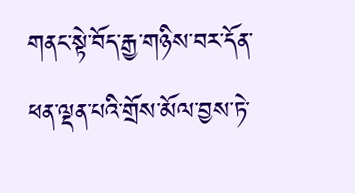གནང་སྟེ་བོད་རྒྱ་གཉིས་བར་དོན་ཕན་ལྡན་པའི་གྲོས་མོལ་བྱས་ཏེ་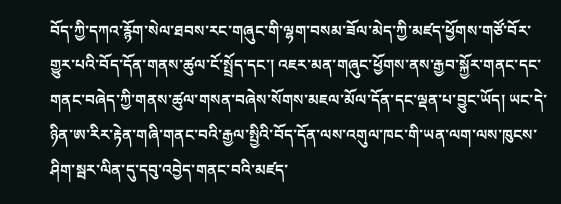བོད་ཀྱི་དཀའ་རྙོག་སེལ་ཐབས་རང་གཞུང་གི་ལྷག་བསམ་ཟོལ་མེད་ཀྱི་མཛད་ཕྱོགས་གཙོ་བོར་གྱུར་པའི་བོད་དོན་གནས་ཚུལ་ངོ་སྤྲོད་དང་། འཇར་མན་གཞུང་ཕྱོགས་ནས་རྒྱབ་སྐྱོར་གནང་དང་གནང་བཞེད་ཀྱི་གནས་ཚུལ་གསན་བཞེས་སོགས་མཇལ་མོལ་དོན་དང་ལྡན་པ་བྱུང་ཡོད། ཡང་དེ་ཉིན་ཨ་རིར་རྟེན་གཞི་གནང་བའི་རྒྱལ་སྤྱིའི་བོད་དོན་ལས་འགུལ་ཁང་གི་ཡན་ལག་ལས་ཁུངས་ཤིག་སྦར་ལིན་དུ་དབུ་འབྱེད་གནང་བའི་མཛད་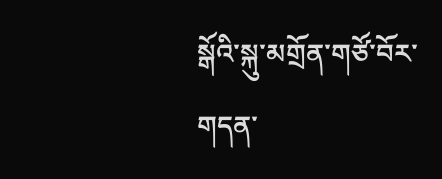སྒོའི་སྐུ་མགྲོན་གཙོ་བོར་གདན་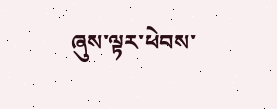ཞུས་ལྟར་ཕེབས་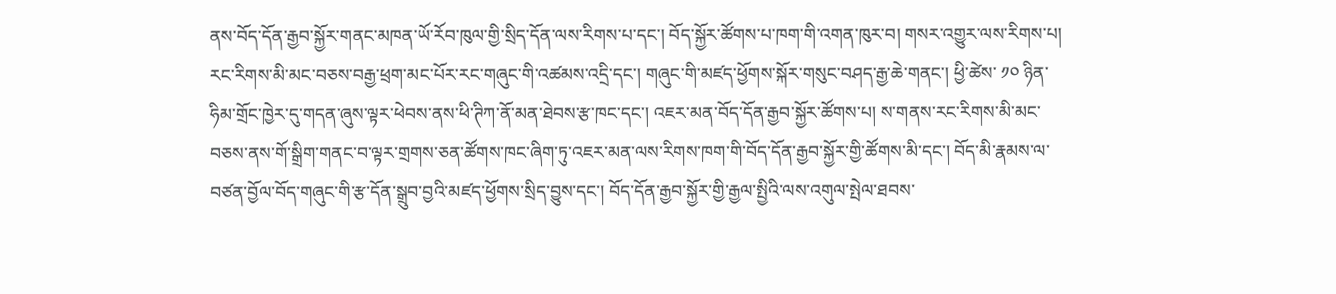ནས་བོད་དོན་རྒྱབ་སྐྱོར་གནང་མཁན་ཡོ་རོབ་ཁུལ་གྱི་སྲིད་དོན་ལས་རིགས་པ་དང་། བོད་སྐྱོར་ཚོགས་པ་ཁག་གི་འགན་ཁུར་བ། གསར་འགྱུར་ལས་རིགས་པ། རང་རིགས་མི་མང་བཅས་བརྒྱ་ཕྲག་མང་པོར་རང་གཞུང་གི་འཚམས་འདྲི་དང་། གཞུང་གི་མཛད་ཕྱོགས་སྐོར་གསུང་བཤད་རྒྱ་ཆེ་གནང་། ཕྱི་ཚེས་ ༡༠ ཉིན་ཧིམ་གྲོང་ཁྱེར་དུ་གདན་ཞུས་ལྟར་ཕེབས་ནས་ཕི་ཊིཀ་ནོ་མན་ཐེབས་རྩ་ཁང་དང་། འཇར་མན་བོད་དོན་རྒྱབ་སྐྱོར་ཚོགས་པ། ས་གནས་རང་རིགས་མི་མང་བཅས་ནས་གོ་སྒྲིག་གནང་བ་ལྟར་གྲགས་ཅན་ཚོགས་ཁང་ཞིག་ཏུ་འཇར་མན་ལས་རིགས་ཁག་གི་བོད་དོན་རྒྱབ་སྐྱོར་གྱི་ཚོགས་མི་དང་། བོད་མི་རྣམས་ལ་བཙན་བྱོལ་བོད་གཞུང་གི་རྩ་དོན་སྒྲུབ་བྱའི་མཛད་ཕྱོགས་སྲིད་བྱུས་དང་། བོད་དོན་རྒྱབ་སྐྱོར་གྱི་རྒྱལ་སྤྱིའི་ལས་འགུལ་སྤེལ་ཐབས་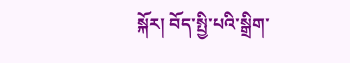སྐོར། བོད་སྤྱི་པའི་སྒྲིག་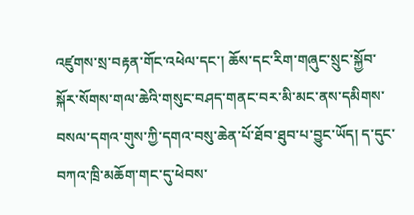འཛུགས་སྲ་བརྟན་གོང་འཕེལ་དང་། ཆོས་དང་རིག་གཞུང་སྲུང་སྐྱོབ་སྐོར་སོགས་གལ་ཆེའི་གསུང་བཤད་གནང་བར་མི་མང་ནས་དམིགས་བསལ་དགའ་གུས་ཀྱི་དགའ་བསུ་ཆེན་པོ་ཐོབ་ཐུབ་པ་བྱུང་ཡོད། ད་དུང་བཀའ་ཁྲི་མཆོག་གང་དུ་ཕེབས་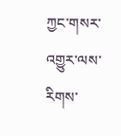ཀྱང་གསར་འགྱུར་ལས་རིགས་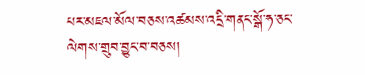པར་མཇལ་མོལ་བཅས་འཚམས་འདྲི་གནང་སྒོ་ཧ་ཅང་ལེགས་གྲུབ་བྱུང་བ་བཅས།